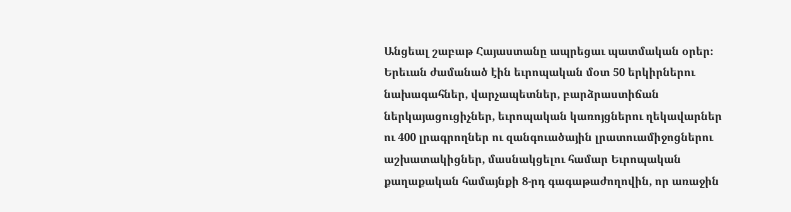Անցեալ շաբաթ Հայաստանը ապրեցաւ պատմական օրեր։ Երեւան ժամանած էին եւրոպական մօտ 50 երկիրներու նախագահներ, վարչապետներ, բարձրաստիճան ներկայացուցիչներ, եւրոպական կառոյցներու ղեկավարներ ու 400 լրագրողներ ու զանգուածային լրատուամիջոցներու աշխատակիցներ, մասնակցելու համար Եւրոպական քաղաքական համայնքի 8-րդ գագաթաժողովին, որ առաջին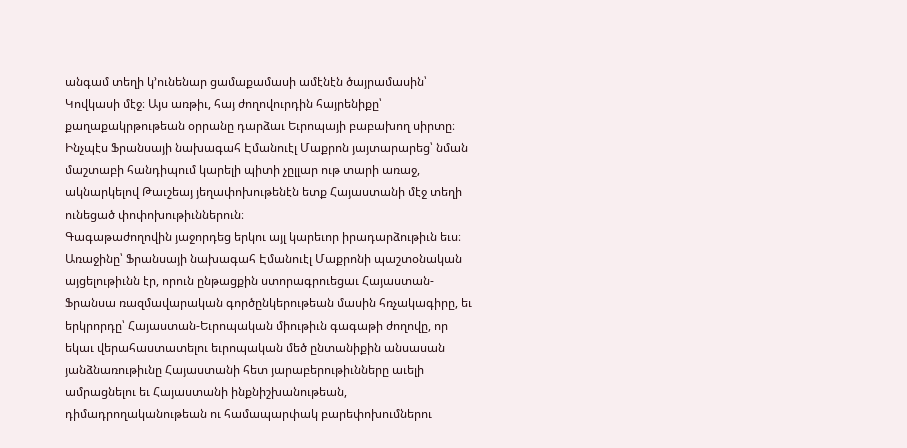անգամ տեղի կ’ունենար ցամաքամասի ամէնէն ծայրամասին՝ Կովկասի մէջ։ Այս առթիւ, հայ ժողովուրդին հայրենիքը՝ քաղաքակրթութեան օրրանը դարձաւ Եւրոպայի բաբախող սիրտը։ Ինչպէս Ֆրանսայի նախագահ Էմանուէլ Մաքրոն յայտարարեց՝ նման մաշտաբի հանդիպում կարելի պիտի չըլլար ութ տարի առաջ, ակնարկելով Թաւշեայ յեղափոխութենէն ետք Հայաստանի մէջ տեղի ունեցած փոփոխութիւններուն։
Գագաթաժողովին յաջորդեց երկու այլ կարեւոր իրադարձութիւն եւս։ Առաջինը՝ Ֆրանսայի նախագահ Էմանուէլ Մաքրոնի պաշտօնական այցելութիւնն էր, որուն ընթացքին ստորագրուեցաւ Հայաստան-Ֆրանսա ռազմավարական գործընկերութեան մասին հռչակագիրը, եւ երկրորդը՝ Հայաստան-Եւրոպական միութիւն գագաթի ժողովը, որ եկաւ վերահաստատելու եւրոպական մեծ ընտանիքին անսասան յանձնառութիւնը Հայաստանի հետ յարաբերութիւնները աւելի ամրացնելու եւ Հայաստանի ինքնիշխանութեան, դիմադրողականութեան ու համապարփակ բարեփոխումներու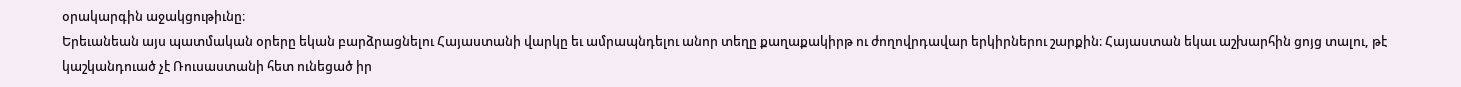օրակարգին աջակցութիւնը։
Երեւանեան այս պատմական օրերը եկան բարձրացնելու Հայաստանի վարկը եւ ամրապնդելու անոր տեղը քաղաքակիրթ ու ժողովրդավար երկիրներու շարքին։ Հայաստան եկաւ աշխարհին ցոյց տալու, թէ կաշկանդուած չէ Ռուսաստանի հետ ունեցած իր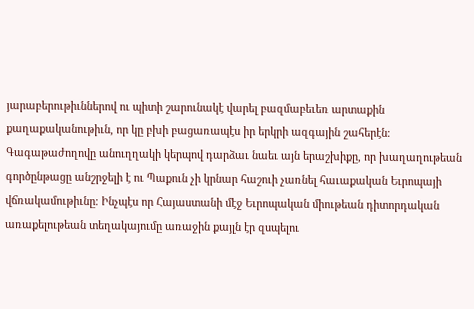յարաբերութիւններով ու պիտի շարունակէ վարել բազմաբեւեռ արտաքին քաղաքականութիւն, որ կը բխի բացառապէս իր երկրի ազգային շահերէն։
Գագաթաժողովը անուղղակի կերպով դարձաւ նաեւ այն երաշխիքը, որ խաղաղութեան գործընթացը անշրջելի է ու Պաքուն չի կրնար հաշուի չառնել հաւաքական Եւրոպայի վճռակամութիւնը։ Ինչպէս որ Հայաստանի մէջ Եւրոպական միութեան դիտորդական առաքելութեան տեղակայումը առաջին քայլն էր զսպելու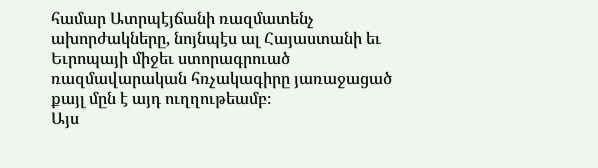համար Ատրպէյճանի ռազմատենչ ախորժակները, նոյնպէս ալ Հայաստանի եւ Եւրոպայի միջեւ ստորագրուած ռազմավարական հռչակագիրը յառաջացած քայլ մըն է այդ ուղղութեամբ։
Այս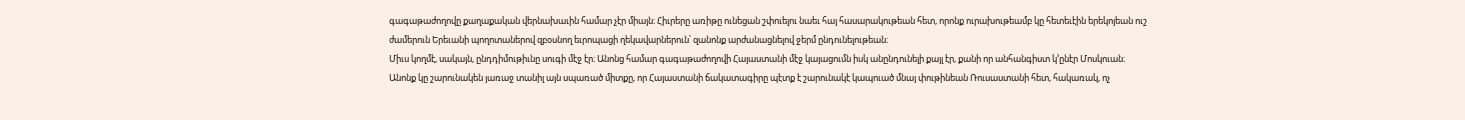գագաթաժողովը քաղաքական վերնախաւին համար չէր միայն։ Հիւրերը առիթը ունեցան շփուելու նաեւ հայ հասարակութեան հետ, որոնք ուրախութեամբ կը հետեւէին երեկոյեան ուշ ժամերուն Երեւանի պողոտաներով զբօսնող եւրոպացի ղեկավարներուն՝ զանոնք արժանացնելով ջերմ ընդունելութեան։
Միւս կողմէ, սակայն, ընդդիմութիւնը սուգի մէջ էր։ Անոնց համար գագաթաժողովի Հայաստանի մէջ կայացումն իսկ անընդունելի քայլ էր, քանի որ անհանգիստ կ’ընէր Մոսկուան։
Անոնք կը շարունակեն յառաջ տանիլ այն սպառած միտքը, որ Հայաստանի ճակատագիրը պէտք է շարունակէ կապուած մնայ փութինեան Ռուսաստանի հետ, հակառակ, ոչ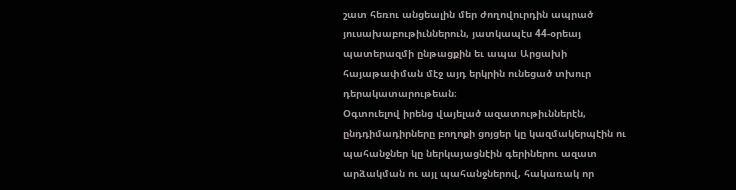շատ հեռու անցեալին մեր ժողովուրդին ապրած յուսախաբութիւններուն, յատկապէս 44-օրեայ պատերազմի ընթացքին եւ ապա Արցախի հայաթափման մէջ այդ երկրին ունեցած տխուր դերակատարութեան։
Օգտուելով իրենց վայելած ազատութիւններէն, ընդդիմադիրները բողոքի ցոյցեր կը կազմակերպէին ու պահանջներ կը ներկայացնէին գերիներու ազատ արձակման ու այլ պահանջներով, հակառակ որ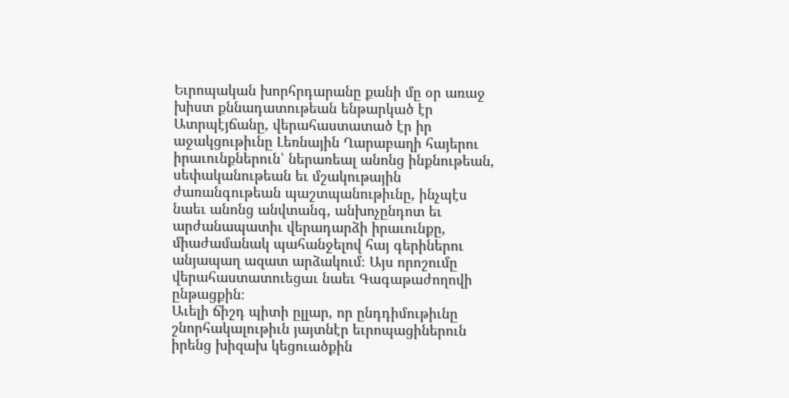Եւրոպական խորհրդարանը քանի մը օր առաջ խիստ քննադատութեան ենթարկած էր Ատրպէյճանը, վերահաստատած էր իր աջակցութիւնը Լեռնային Ղարաբաղի հայերու իրաւունքներուն՝ ներառեալ անոնց ինքնութեան, սեփականութեան եւ մշակութային ժառանգութեան պաշտպանութիւնը, ինչպէս նաեւ անոնց անվտանգ, անխոչընդոտ եւ արժանապատիւ վերադարձի իրաւունքը, միաժամանակ պահանջելով հայ գերիներու անյապաղ ազատ արձակում։ Այս որոշումը վերահաստատուեցաւ նաեւ Գագաթաժողովի ընթացքին։
Աւելի ճիշդ պիտի ըլլար, որ ընդդիմութիւնը շնորհակալութիւն յայտնէր եւրոպացիներուն իրենց խիզախ կեցուածքին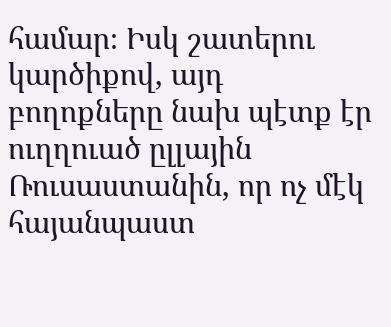համար։ Իսկ շատերու կարծիքով, այդ բողոքները նախ պէտք էր ուղղուած ըլլային Ռուսաստանին, որ ոչ մէկ հայանպաստ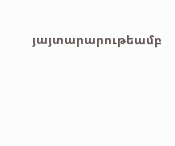յայտարարութեամբ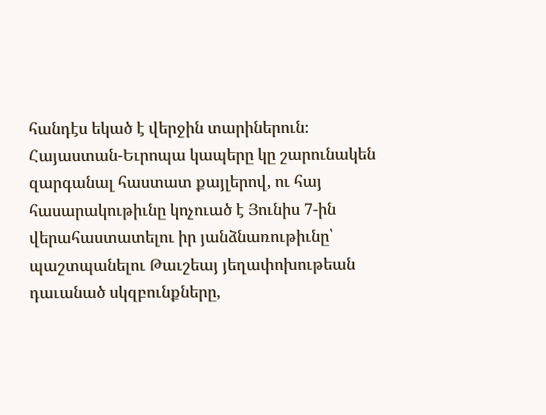հանդէս եկած է վերջին տարիներուն։
Հայաստան-Եւրոպա կապերը կը շարունակեն զարգանալ հաստատ քայլերով, ու հայ հասարակութիւնը կոչուած է Յունիս 7-ին վերահաստատելու իր յանձնառութիւնը՝ պաշտպանելու Թաւշեայ յեղափոխութեան դաւանած սկզբունքները,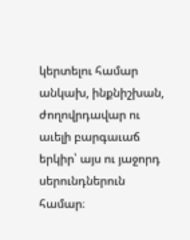կերտելու համար անկախ, ինքնիշխան, ժողովրդավար ու աւելի բարգաւաճ երկիր՝ այս ու յաջորդ սերունդներուն համար։